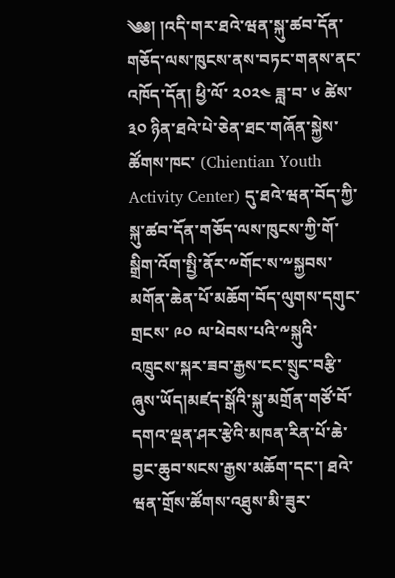༄༅། །འདི་གར་ཐའེ་ཝན་སྐུ་ཚབ་དོན་གཅོད་ལས་ཁུངས་ནས་བཏང་གནས་ནང་འཁོད་དོན། ཕྱི་ལོ་ ༢༠༢༤ ཟླ་བ་ ༦ ཚེས་ ༣༠ ཉིན་ཐའེ་པེ་ཅེན་ཐང་གཞོན་སྐྱེས་ཚོགས་ཁང་ (Chientian Youth Activity Center) དུ་ཐའེ་ཝན་བོད་ཀྱི་སྐུ་ཚབ་དོན་གཅོད་ལས་ཁུངས་ཀྱི་གོ་སྒྲིག་འོག་སྤྱི་ནོར་༸གོང་ས་༸སྐྱབས་མགོན་ཆེན་པོ་མཆོག་བོད་ལུགས་དགུང་གྲངས་ ༩༠ ལ་ཕེབས་པའི་༸སྐུའི་འཁྲུངས་སྐར་ཟབ་རྒྱས་ངང་སྲུང་བརྩི་ཞུས་ཡོད།མཛད་སྒོའི་སྐུ་མགྲོན་གཙོ་བོ་དགའ་ལྡན་ཤར་རྩེའི་མཁན་རིན་པོ་ཆེ་བྱང་ཆུབ་སངས་རྒྱས་མཆོག་དང་། ཐའེ་ཝན་གྲོས་ཚོགས་འཐུས་མི་ཟུར་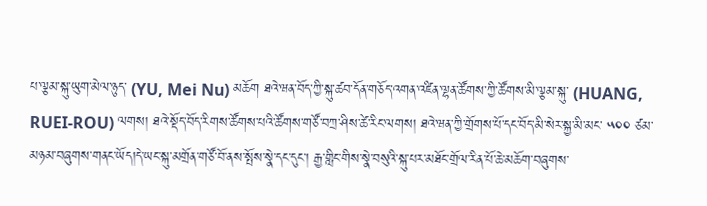པ་ལྕམ་སྐུ་ཡུག་མེལ་ཉུད་ (YU, Mei Nu) མཆོག ཐའེ་ཝན་བོད་ཀྱི་སྐུ་ཚབ་དོན་གཅོད་འགན་འཛིན་ལྷན་ཚོགས་ཀྱི་ཚོགས་མི་ལྕམ་སྐུ་ (HUANG, RUEI-ROU) ལགས། ཐའེ་སྡོད་བོད་རིགས་ཚོགས་པའི་ཚོགས་གཙོ་བཀྲ་ཤིས་ཚེ་རིང་ལགས། ཐའེ་ཝན་ཀྱི་གྲོགས་པོ་དང་བོད་མི་སེར་སྐྱ་མི་མང་ ༥༠༠ ཙམ་མཉམ་བཞུགས་གནང་ཡོད།དེ་ཡང་སྐུ་མགྲོན་གཙོ་བོ་ནས་སྤོས་སྣེ་དང་དུང་། རྒྱ་གླིང་གིས་སྣེ་བསུའི་སྐུ་པར་མཐོང་གྲོལ་རིན་པོ་ཆེ་མཆོག་བཞུགས་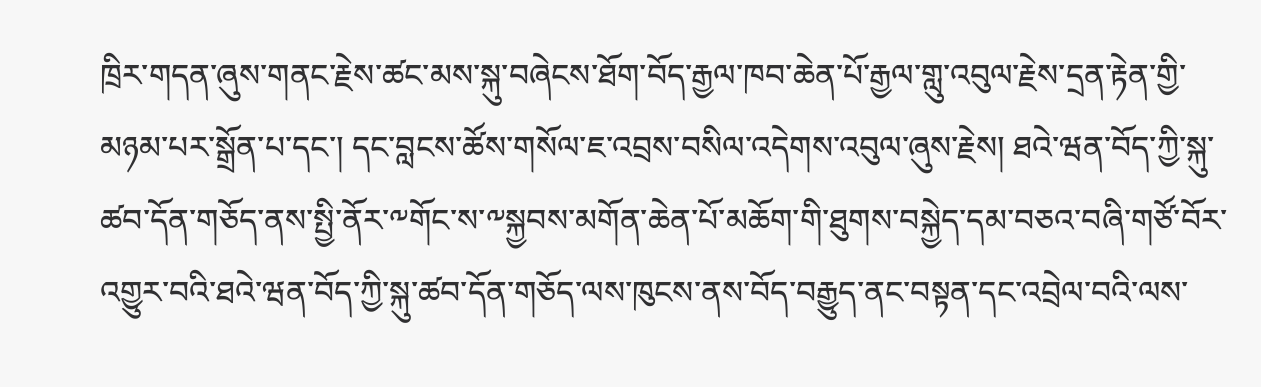ཁྲིར་གདན་ཞུས་གནང་རྗེས་ཚང་མས་སྐུ་བཞེངས་ཐོག་བོད་རྒྱལ་ཁབ་ཆེན་པོ་རྒྱལ་གླུ་འབུལ་རྗེས་དྲན་རྟེན་གྱི་མཉམ་པར་སྒྲོན་པ་དང་། དང་བླངས་ཚོས་གསོལ་ཇ་འབྲས་བསིལ་འདེགས་འབུལ་ཞུས་རྗེས། ཐའེ་ཝན་བོད་ཀྱི་སྐུ་ཚབ་དོན་གཅོད་ནས་སྤྱི་ནོར་༸གོང་ས་༸སྐྱབས་མགོན་ཆེན་པོ་མཆོག་གི་ཐུགས་བསྐྱེད་དམ་བཅའ་བཞི་གཙོ་བོར་འགྱུར་བའི་ཐའེ་ཝན་བོད་ཀྱི་སྐུ་ཚབ་དོན་གཅོད་ལས་ཁུངས་ནས་བོད་བརྒྱུད་ནང་བསྟན་དང་འབྲེལ་བའི་ལས་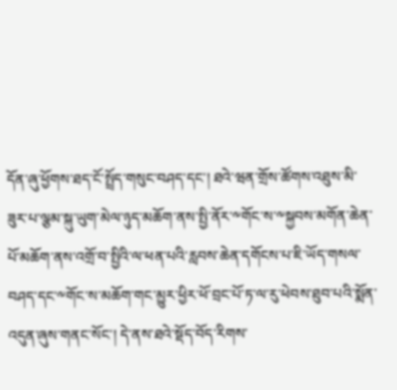དོན་ཞུ་ཕྱོགས་ཐད་ངོ་སྤྲོད་གསུང་བཤད་དང་། ཐའེ་ཝན་གྲོས་ཚོགས་འཐུས་མི་ཟུར་པ་ལྕམ་སྐུ་ཡུག་མེལ་ཉུད་མཆོག་ནས་སྤྱི་ནོར་༸གོང་ས་༸སྐྱབས་མགོན་ཆེན་པོ་མཆོག་ནས་འགྲོ་བ་སྤྱིའི་ལ་ཕན་པའི་རླབས་ཆེན་དགོངས་པ་ཇི་ཡོད་གསལ་བཤད་དང་༸གོང་ས་མཆོག་གང་མྱུར་ཕྱིར་ཕོ་བྲང་པོ་ཏ་ལ་རུ་ཕེབས་ཐུབ་པའི་སྨོན་འདུན་ཞུས་གནང་སོང་། དེ་ནས་ཐའེ་སྡོད་བོད་རིགས་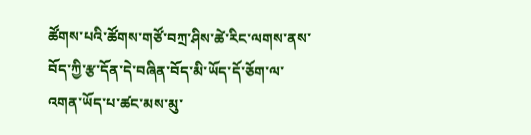ཚོགས་པའི་ཚོགས་གཙོ་བཀྲ་ཤིས་ཚེ་རིང་ལགས་ནས་བོད་ཀྱི་རྩ་དོན་དེ་བཞིན་བོད་མི་ཡོད་དོ་ཅོག་ལ་འགན་ཡོད་པ་ཚང་མས་མུ་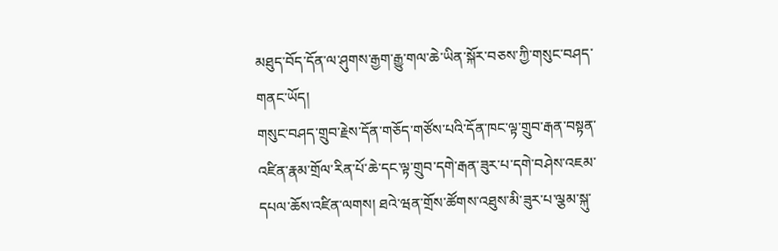མཐུད་བོད་དོན་ལ་ཤུགས་རྒྱག་རྒྱུ་གལ་ཆེ་ཡིན་སྐོར་བཅས་ཀྱི་གསུང་བཤད་གནང་ཡོད།
གསུང་བཤད་གྲུབ་རྗེས་དོན་གཅོད་གཙོས་པའི་དོན་ཁང་ལྟ་གྲུབ་རྒན་བསྟན་འཛིན་རྣམ་གྲོལ་རིན་པོ་ཆེ་དང་ལྟ་གྲུབ་དགེ་རྒན་ཟུར་པ་དགེ་བཤེས་འཇམ་དཔལ་ཆོས་འཛིན་ལགས། ཐའེ་ཝན་གྲོས་ཚོགས་འཐུས་མི་ཟུར་པ་ལྕམ་སྐུ་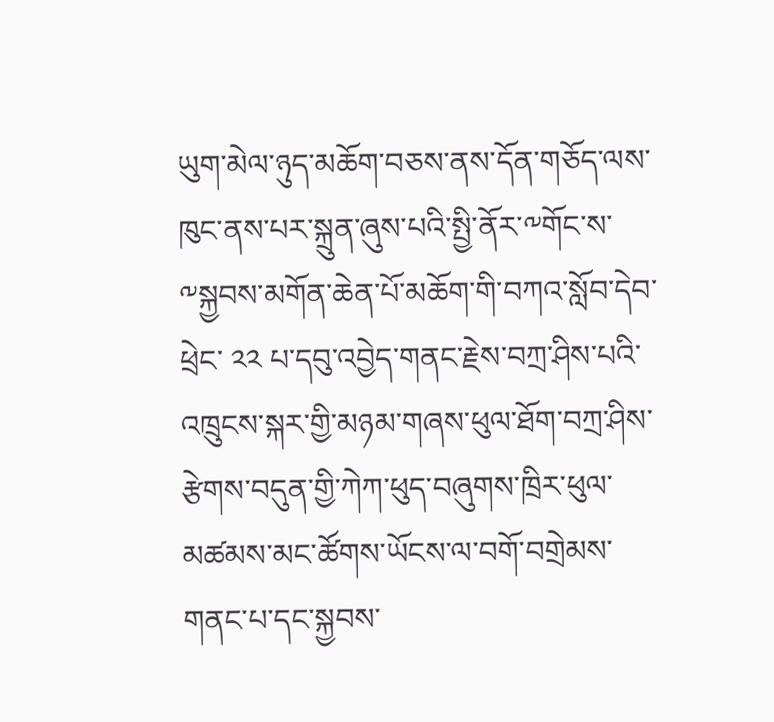ཡུག་མེལ་ཉུད་མཆོག་བཅས་ནས་དོན་གཅོད་ལས་ཁུང་ནས་པར་སྐྲུན་ཞུས་པའི་སྤྱི་ནོར་༸གོང་ས་༸སྐྱབས་མགོན་ཆེན་པོ་མཆོག་གི་བཀའ་སློབ་དེབ་ཕྲེང་ ༢༢ པ་དབུ་འབྱེད་གནང་རྗེས་བཀྲ་ཤིས་པའི་འཁྲུངས་སྐར་གྱི་མཉམ་གཞས་ཕུལ་ཐོག་བཀྲ་ཤིས་རྩེགས་བདུན་གྱི་ཀེཀ་ཕུད་བཞུགས་ཁྲིར་ཕུལ་མཚམས་མང་ཚོགས་ཡོངས་ལ་བགོ་བགྲེམས་གནང་པ་དང་སྐྱབས་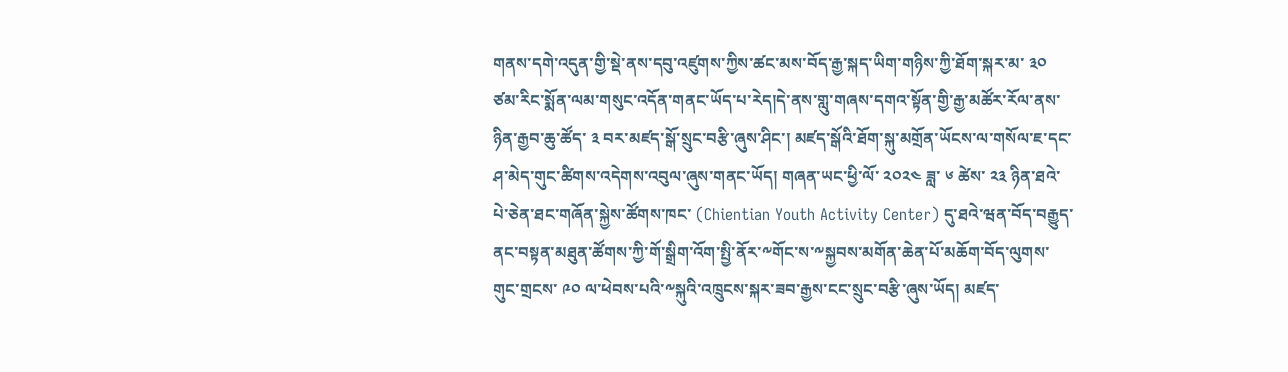གནས་དགེ་འདུན་གྱི་སྡེ་ནས་དབུ་འཛུགས་ཀྱིས་ཚང་མས་བོད་རྒྱ་སྐད་ཡིག་གཉིས་ཀྱི་ཐོག་སྐར་མ་ ༣༠ ཙམ་རིང་སྨོན་ལམ་གསུང་འདོན་གནང་ཡོད་པ་རེད།དེ་ནས་གླུ་གཞས་དགའ་སྟོན་གྱི་རྒྱ་མཚོར་རོལ་ནས་ཉིན་རྒྱབ་ཆུ་ཚོད་ ༣ བར་མཛད་སྒོ་སྲུང་བརྩི་ཞུས་ཤིང་། མཛད་སྒོའི་ཐོག་སྐུ་མགྲོན་ཡོངས་ལ་གསོལ་ཇ་དང་ཤ་མེད་གུང་ཚིགས་འདེགས་འབུལ་ཞུས་གནང་ཡོད། གཞན་ཡང་ཕྱི་ལོ་ ༢༠༢༤ ཟླ་ ༦ ཚེས་ ༢༣ ཉིན་ཐའེ་པེ་ཅེན་ཐང་གཞོན་སྐྱེས་ཚོགས་ཁང་ (Chientian Youth Activity Center) དུ་ཐའེ་ཝན་བོད་བརྒྱུད་ནང་བསྟན་མཐུན་ཚོགས་ཀྱི་གོ་སྒྲིག་འོག་སྤྱི་ནོར་༸གོང་ས་༸སྐྱབས་མགོན་ཆེན་པོ་མཆོག་བོད་ལུགས་གུང་གྲངས་ ༩༠ ལ་ཕེབས་པའི་༸སྐུའི་འཁྲུངས་སྐར་ཟབ་རྒྱས་ངང་སྲུང་བརྩི་ཞུས་ཡོད། མཛད་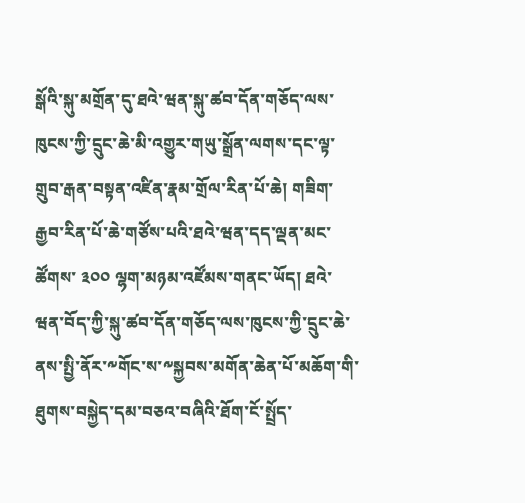སྒོའི་སྐུ་མགྲོན་དུ་ཐའེ་ཝན་སྐུ་ཚབ་དོན་གཅོད་ལས་ཁུངས་ཀྱི་དྲུང་ཆེ་མི་འགྱུར་གཡུ་སྒྲོན་ལགས་དང་ལྟ་གྲུབ་རྒན་བསྟན་འཛིན་རྣམ་གྲོལ་རིན་པོ་ཆེ། གཟིག་རྒྱབ་རིན་པོ་ཆེ་གཙོས་པའི་ཐའེ་ཝན་དད་ལྡན་མང་ཚོགས་ ༣༠༠ ལྷག་མཉམ་འཛོམས་གནང་ཡོད། ཐའེ་ཝན་བོད་ཀྱི་སྐུ་ཚབ་དོན་གཅོད་ལས་ཁུངས་ཀྱི་དྲུང་ཆེ་ནས་སྤྱི་ནོར་༸གོང་ས་༸སྐྱབས་མགོན་ཆེན་པོ་མཆོག་གི་ཐུགས་བསྐྱེད་དམ་བཅའ་བཞིའི་ཐོག་ངོ་སྤྲོད་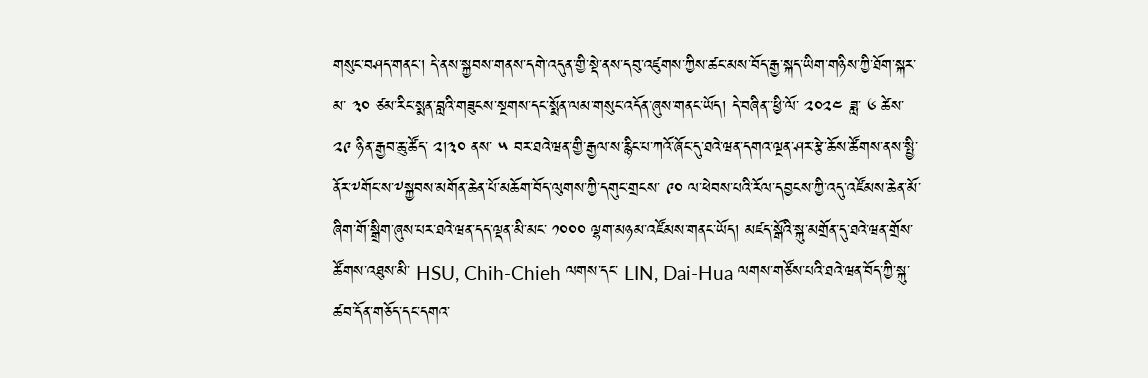གསུང་བཤད་གནང་། དེ་ནས་སྐྱབས་གནས་དགེ་འདུན་གྱི་སྡེ་ནས་དབུ་འཛུགས་ཀྱིས་ཚང་མས་བོད་རྒྱ་སྐད་ཡིག་གཉིས་ཀྱི་ཐོག་སྐར་མ་ ༣༠ ཙམ་རིང་སྨན་བླའི་གཟུངས་སྔགས་དང་སྨོན་ལམ་གསུང་འདོན་ཞུས་གནང་ཡོད། དེ་བཞིན་་ཕྱི་ལོ་ ༢༠༢༤ ཟླ་ ༦ ཚེས་ ༢༩ ཉིན་རྒྱབ་ཆུ་ཚོད་ ༢།༣༠ ནས་ ༥ བར་ཐའེ་ཝན་གྱི་རྒྱལ་ས་རྙིང་པ་ཀའོ་ཞོང་དུ་ཐའེ་ཝན་དགའ་ལྔན་ཤར་རྩེ་ཆོས་ཚོགས་ནས་སྤྱི་ནོར་༸གོང་ས་༸སྐྱབས་མགོན་ཆེན་པོ་མཆོག་བོད་ལུགས་ཀྱི་དགུང་གྲངས་ ༩༠ ལ་ཕེབས་པའི་རོལ་དབྱངས་ཀྱི་འདུ་འཛོམས་ཆེན་མོ་ཞིག་གོ་སྒྲིག་ཞུས་པར་ཐའེ་ཝན་དད་ལྡན་མི་མང་ ༡༠༠༠ ལྷག་མཉམ་འཛོམས་གནང་ཡོད། མཛད་སྒོའི་སྐུ་མགྲོན་དུ་ཐའེ་ཝན་གྲོས་ཚོགས་འཐུས་མི་ HSU, Chih-Chieh ལགས་དང་ LIN, Dai-Hua ལགས་གཙོས་པའི་ཐའེ་ཝན་བོད་ཀྱི་སྐུ་ཚབ་དོན་གཅོད་དང་དགའ་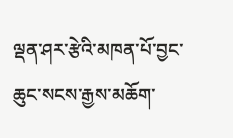ལྡན་ཤར་རྩེའི་མཁན་པོ་བྱང་ཆུང་སངས་རྒྱས་མཆོག་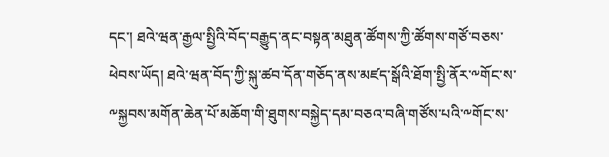དང་། ཐའེ་ཝན་རྒྱལ་སྤྱིའི་བོད་བརྒྱུད་ནང་བསྟན་མཐུན་ཚོགས་ཀྱི་ཚོགས་གཙོ་བཅས་ཕེབས་ཡོད། ཐའེ་ཝན་བོད་ཀྱི་སྐུ་ཚབ་དོན་གཅོད་ནས་མཛད་སྒོའི་ཐོག་སྤྱི་ནོར་༸གོང་ས་༸སྐྱབས་མགོན་ཆེན་པོ་མཆོག་གི་ཐུགས་བསྐྱེད་དམ་བཅའ་བཞི་གཙོས་པའི་༸གོང་ས་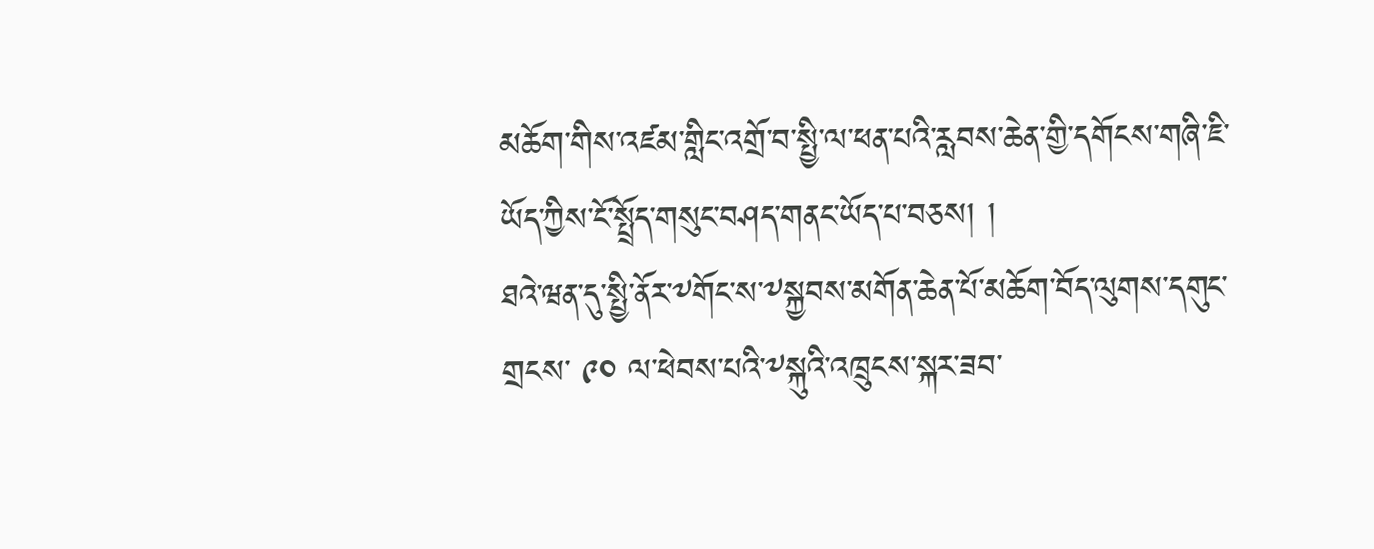མཆོག་གིས་འཛམ་གླིང་འགྲོ་བ་སྤྱི་ལ་ཕན་པའི་རླབས་ཆེན་གྱི་དགོངས་གཞི་ཇི་ཡོད་ཀྱིས་ངོ་སྤྲོད་གསུང་བཤད་གནང་ཡོད་པ་བཅས། །
ཐའེ་ཝན་དུ་སྤྱི་ནོར་༸གོང་ས་༸སྐྱབས་མགོན་ཆེན་པོ་མཆོག་བོད་ལུགས་དགུང་གྲངས་ ༩༠ ལ་ཕེབས་པའི་༸སྐུའི་འཁྲུངས་སྐར་ཟབ་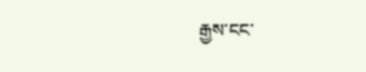རྒྱས་ངང་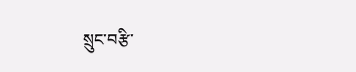སྲུང་བརྩི་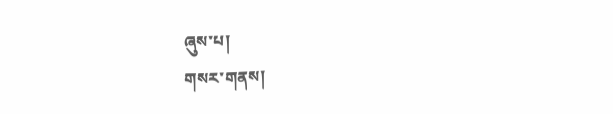ཞུས་པ།
གསར་གནས།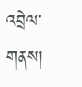འབྲེལ་གནས།